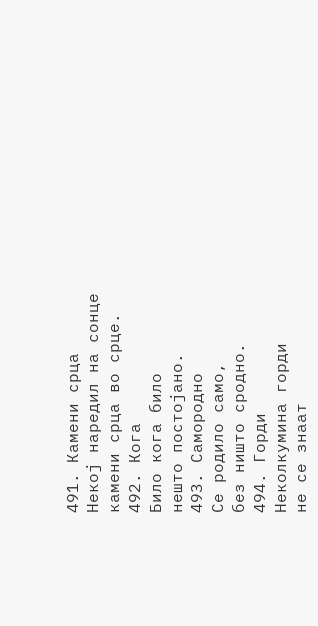491. Камени срца
Некој наредил на сонце
камени срца во срце.
492. Кога
Било кога било
нешто постојано.
493. Самородно
Се родило само,
без ништо сродно.
494. Горди
Неколкумина горди
не се знаат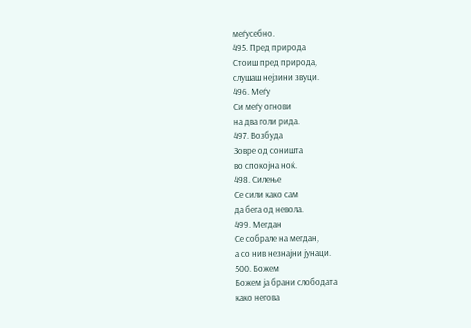меѓусебно.
495. Пред природа
Стоиш пред природа,
слушаш нејзини звуци.
496. Меѓу
Си меѓу огнови
на два голи рида.
497. Возбуда
Зовре од соништа
во спокојна ноќ.
498. Силење
Се сили како сам
да бега од невола.
499. Мегдан
Се собрале на мегдан,
а со нив незнајни јунаци.
500. Божем
Божем ја брани слободата
како негова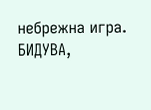небрежна игра.
БИДУВА,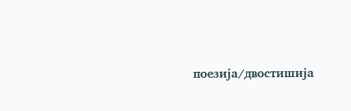поезија/двостишија